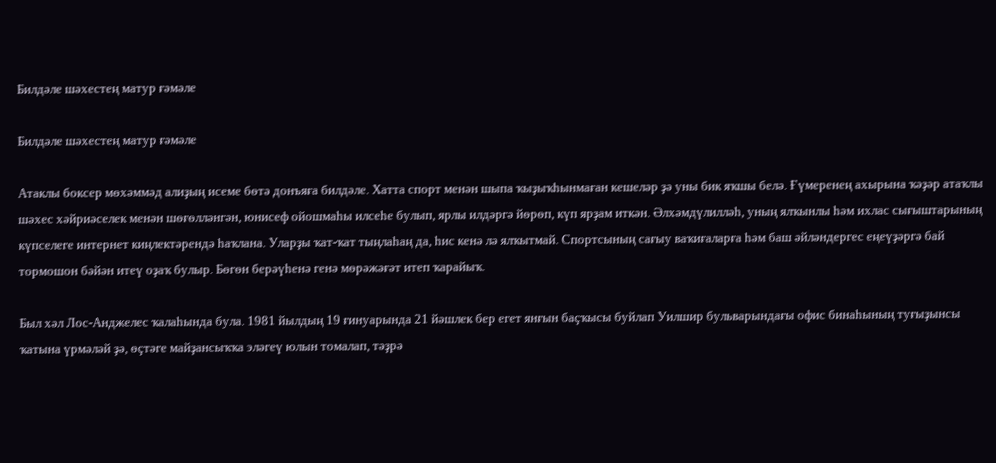Билдәле шәхестең матур ғәмәле

Билдәле шәхестең матур ғәмәле

Атаклы боксер мөхәммәд алиҙың исеме бөтә донъяға билдәле. Хатта спорт менән шыпа ҡыҙыҡһынмаған кешеләр ҙә уны бик яҡшы белә. Ғүмеренең ахырына ҡәҙәр атаҡлы шәхес хәйриәселек менән шөғөлләнгән, юнисеф ойошмаһы илсеһе булып, ярлы илдәргә йөрөп, күп ярҙам иткән. Әлхәмдүлилләһ, уның ялҡынлы һәм ихлас сығыштарының күпселеге интернет киңлектәрендә һаҡлана. Уларҙы ҡат-ҡат тыңлаһаң да, һис кенә лә ялҡытмай. Спортсының сағыу ваҡиғаларға һәм баш әйләндергес еңеүҙәргә бай тормошон бәйән итеү оҙаҡ булыр. Бөгөн берәүһенә генә мөрәжәғәт итеп ҡарайыҡ.

Был хәл Лос-Анджелес ҡалаһында була. 1981 йылдың 19 ғинуарында 21 йәшлек бер егет янғын баҫҡысы буйлап Уилшир бульварындағы офис бинаһының туғыҙынсы ҡатына үрмәләй ҙә, өҫтәге майҙансыҡҡа эләгеү юлын томалап, тәҙрә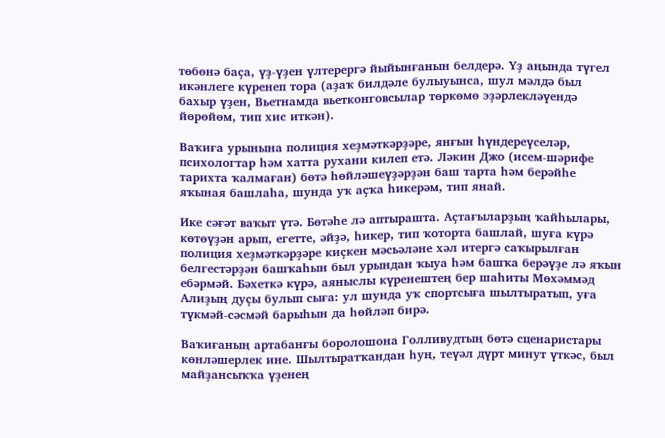төбөнә баҫа, үҙ-үҙен үлтерергә йыйынғанын белдерә. Үҙ аңында түгел икәнлеге күренеп тора (аҙаҡ билдәле булыуынса, шул мәлдә был бахыр үҙен, Вьетнамда вьетконговсылар төркөмө эҙәрлекләүендә йөрөйөм, тип хис иткән).

Ваҡиға урынына полиция хеҙмәткәрҙәре, янғын һүндереүселәр, психологтар һәм хатта рухани килеп етә. Ләкин Джо (исем-шәрифе тарихта ҡалмаған) бөтә һөйләшеүҙәрҙән баш тарта һәм берәйһе яҡыная башлаһа, шунда уҡ аҫҡа һикерәм, тип янай.

Ике сәғәт ваҡыт үтә. Бөтәһе лә аптырашта. Аҫтағыларҙың ҡайһылары, көтөүҙән арып, егетте, әйҙә, һикер, тип ҡоторта башлай, шуға күрә полиция хеҙмәткәрҙәре киҫкен мәсьәләне хәл итергә саҡырылған белгестәрҙән башҡаһын был урындан ҡыуа һәм башҡа берәүҙе лә яҡын ебәрмәй. Бәхеткә күрә, аяныслы күренештең бер шаһиты Мөхәммәд Алиҙың дуҫы булып сыға: ул шунда уҡ спортсыға шылтыратып, уға түкмәй-сәсмәй барыһын да һөйләп бирә.

Ваҡиғаның артабанғы боролошона Голливудтың бөтә сценаристары көнләшерлек ине. Шылтыратҡандан һуң, теүәл дүрт минут үткәс, был майҙансыҡҡа үҙенең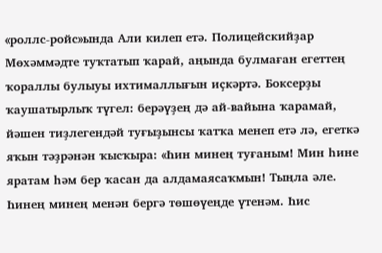«роллс-ройс»ында Али килеп етә. Полицейскийҙар Мөхәммәдте туҡтатып ҡарай, аңында булмаған егеттең ҡораллы булыуы ихтималлығын иҫкәртә. Боксерҙы ҡаушатырлыҡ түгел: берәүҙең дә ай-вайына ҡарамай, йәшен тиҙлегендәй туғыҙынсы ҡатҡа менеп етә лә, егеткә яҡын тәҙрәнән ҡысҡыра: «Һин минең туғаным! Мин һине яратам һәм бер ҡасан да алдамаясаҡмын! Тыңла әле. Һинең минең менән бергә төшөүеңде үтенәм. Һис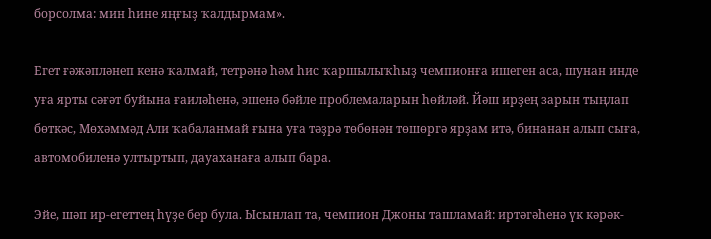борсолма: мин һине яңғыҙ ҡалдырмам».

Егет ғәжәпләнеп кенә ҡалмай, тетрәнә һәм һис ҡаршылыҡһыҙ чемпионға ишеген аса, шунан инде уға ярты сәғәт буйына ғаиләһенә, эшенә бәйле проблемаларын һөйләй. Йәш ирҙең зарын тыңлап бөткәс, Мөхәммәд Али ҡабаланмай ғына уға тәҙрә төбөнән төшөргә ярҙам итә, бинанан алып сыға, автомобиленә ултыртып, дауаханаға алып бара.

Эйе, шәп ир-егеттең һүҙе бер була. Ысынлап та, чемпион Джоны ташламай: иртәгәһенә үк кәрәк-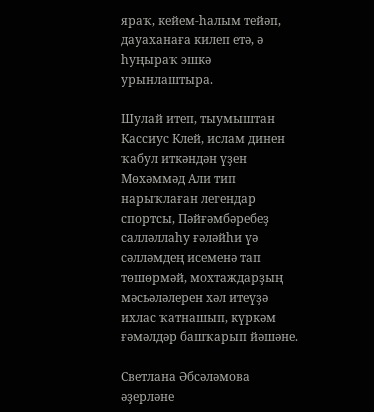яраҡ, кейем-һалым тейәп, дауаханаға килеп етә, ә һуңыраҡ эшкә урынлаштыра.

Шулай итеп, тыумыштан Кассиус Клей, ислам динен ҡабул иткәндән үҙен Мөхәммәд Али тип нарыҡлаған легендар спортсы, Пәйғәмбәребеҙ салләллаһу ғәләйһи үә сәлләмдең исеменә тап төшөрмәй, мохтаждарҙың мәсьәләлерен хәл итеүҙә ихлас ҡатнашып, күркәм ғәмәлдәр башҡарып йәшәне.

Светлана Әбсәләмова әҙерләне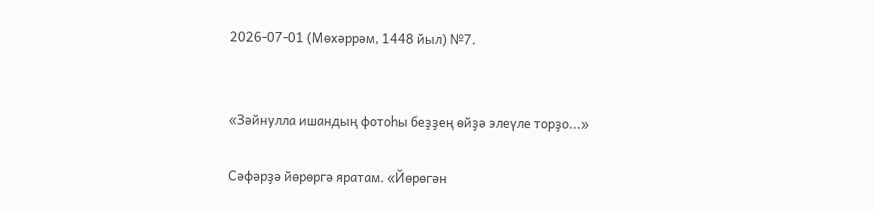2026-07-01 (Мөхәррәм, 1448 йыл) №7.


«Зәйнулла ишандың фотоһы беҙҙең өйҙә элеүле торҙо...»

Сәфәрҙә йөрөргә яратам. «Йөрөгән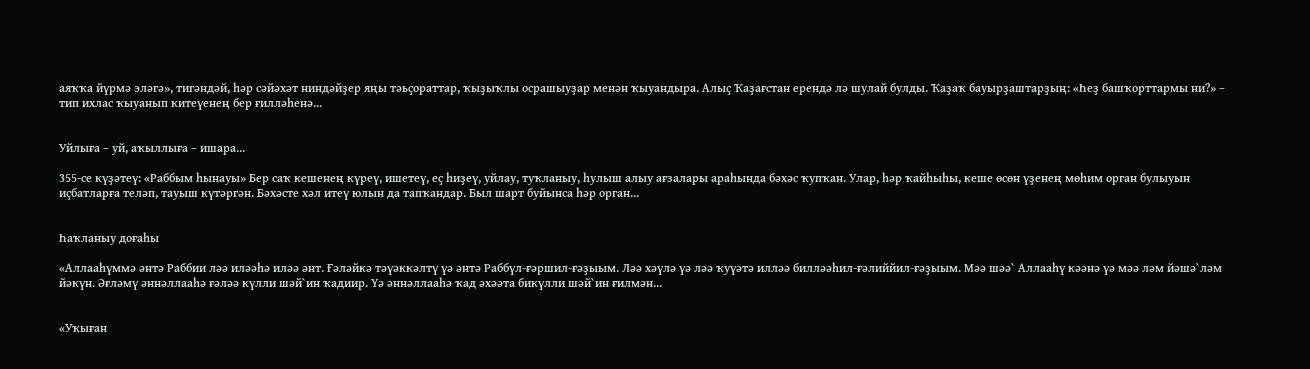аяҡҡа йүрмә эләгә», тигәндәй, һәр сәйәхәт ниндәйҙер яңы тәьҫораттар, ҡыҙыҡлы осрашыуҙар менән ҡыуандыра. Алыҫ Ҡаҙағстан ерендә лә шулай булды. Ҡаҙаҡ бауырҙаштарҙың: «Һеҙ башҡорттармы ни?» – тип ихлас ҡыуанып китеүенең бер ғилләһенә...


Уйлыға – уй, аҡыллыға – ишара...

355-се күҙәтеү: «Раббым һынауы» Бер саҡ кешенең күреү, ишетеү, еҫ һиҙеү, уйлау, туҡланыу, һулыш алыу ағзалары араһында бәхәс ҡупҡан. Улар, һәр ҡайһыһы, кеше өсөн үҙенең мөһим орган булыуын иҫбатларға теләп, тауыш күтәргән. Бәхәсте хәл итеү юлын да тапҡандар. Был шарт буйынса һәр орган...


Һаҡланыу доғаһы

«Аллааһүммә әнтә Раббии ләә иләәһә иләә әнт. Ғәләйкә тәүәккәлтү үә әнтә Раббүл-ғәршил-ғәҙыым. Ләә хәүлә үә ләә ҡуүәтә илләә билләәһил-ғәлиййил-ғәҙыым. Мәә шәә` Аллааһү кәәнә үә мәә ләм йәшә`ләм йәкүн. Әғләмү әннәллааһә ғәләә күлли шәй`ин ҡадиир. Үә әннәллааһә ҡад әхәәта бикүлли шәй`ин ғилмән...


«Уҡыған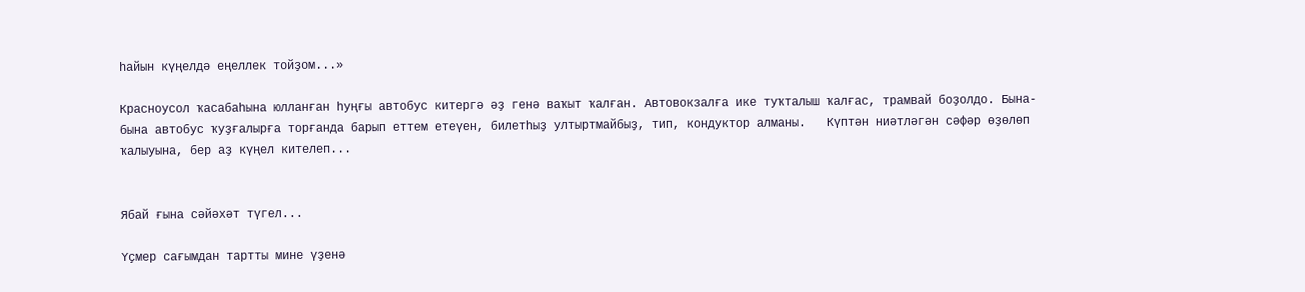һайын күңелдә еңеллек тойҙом...»

Красноусол ҡасабаһына юлланған һуңғы автобус китергә әҙ генә ваҡыт ҡалған. Автовокзалға ике туҡталыш ҡалғас, трамвай боҙолдо. Бына-бына автобус ҡуҙғалырға торғанда барып еттем етеүен, билетһыҙ ултыртмайбыҙ, тип, кондуктор алманы.   Күптән ниәтләгән сәфәр өҙөлөп ҡалыуына, бер аҙ күңел кителеп...


Ябай ғына сәйәхәт түгел...

Үҫмер сағымдан тартты мине үҙенә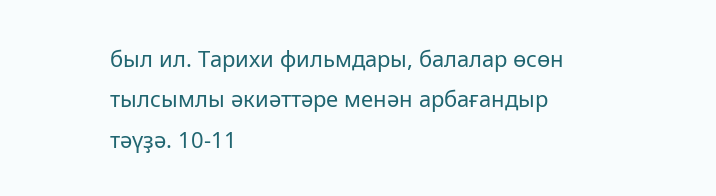был ил. Тарихи фильмдары, балалар өсөн тылсымлы әкиәттәре менән арбағандыр тәүҙә. 10-11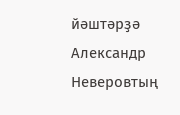йәштәрҙә Александр Неверовтың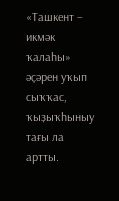«Ташкент – икмәк ҡалаһы» әҫәрен уҡып сыҡҡас, ҡыҙыҡһыныу тағы ла артты.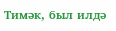Тимәк, был илдә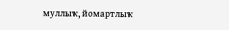муллыҡ, йомартлыҡ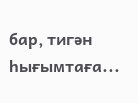бар, тигән һығымтаға...